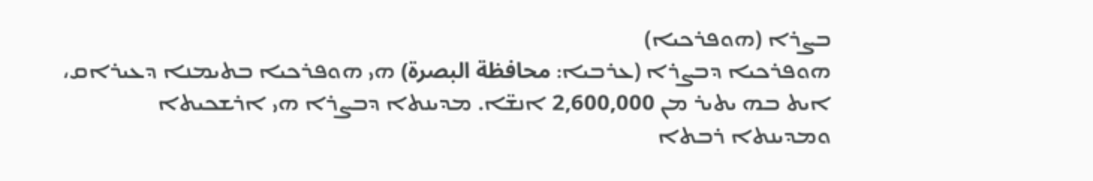ܒܨܪܐ (ܗܘܦܪܟܝܐ)
ܗܘܦܪܟܝܐ ܕܒܨܪܐ (ܥܪܒܝܐ: محافظة البصرة) ܗܝ ܗܘܦܪܟܝܐ ܒܬܝܡܢܐ ܕܥܝܪܐܩ، ܐܝܬ ܒܗ ܝܬܝܪ ܡܢ 2,600,000 ܐܢܫ̈ܐ. ܡܕܝܢܬܐ ܕܒܨܪܐ ܗܝ ܐܪܫܟܝܬܐ ܘܡܕܝܢܬܐ ܪܒܬܐ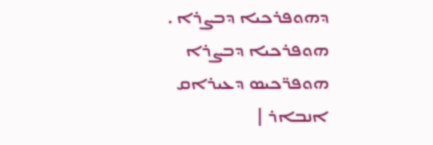ܕܗܘܦܪܟܝܐ ܕܒܨܪܐ .
ܗܘܦܪܟܝܐ ܕܒܨܪܐ
ܗܘܦܪ̈ܟܝܣ ܕܥܝܪܐܩ
ܐܢܒܐܪ |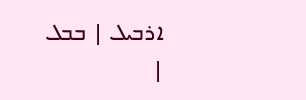ܐܪܒܝܠ | ܒܒܠ |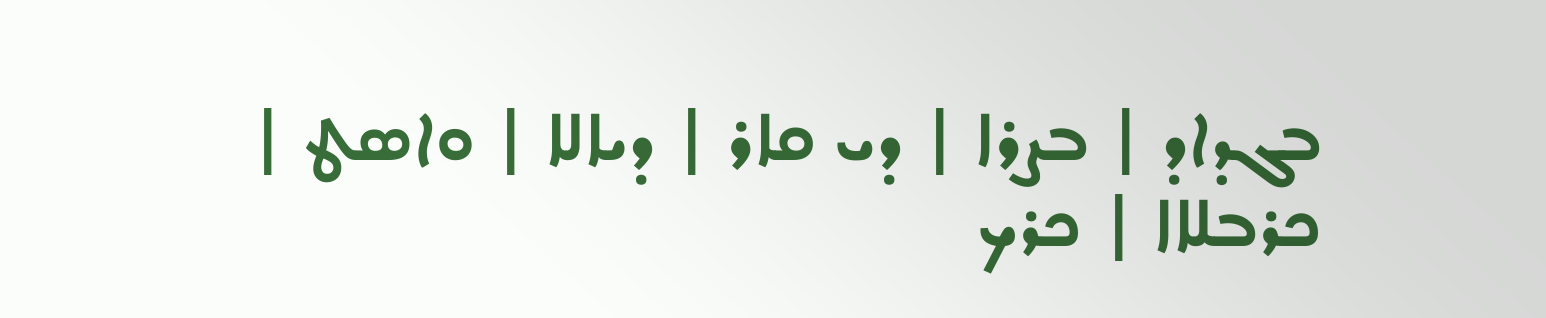ܒܓܕܐܕ | ܒܨܪܐ | ܕܝ ܩܐܪ | ܕܝܐܠܐ | ܘܐܣܛ | ܟܪܒܠܐܐ | ܟܪܟ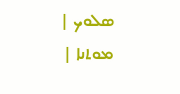ܣܠܘܟ | ܡܘܬܢܐ |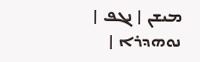ܡܝܫܢ | ܢܓܦ | ܢܘܗܕܪܐ |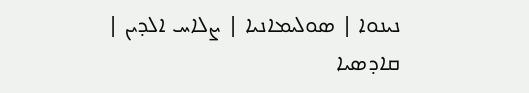ܢܝܢܘܐ | ܣܘܠܝܡܐܢܝܐ | ܨܠܐܚ ܐܠܕܝܢ | ܩܐܕܣܝܐ